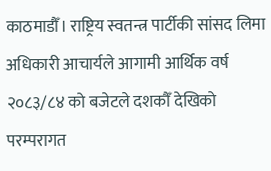काठमाडौँ। राष्ट्रिय स्वतन्त्र पार्टीकी सांसद लिमा अधिकारी आचार्यले आगामी आर्थिक वर्ष २०८३/८४ को बजेटले दशकौँ देखिको परम्परागत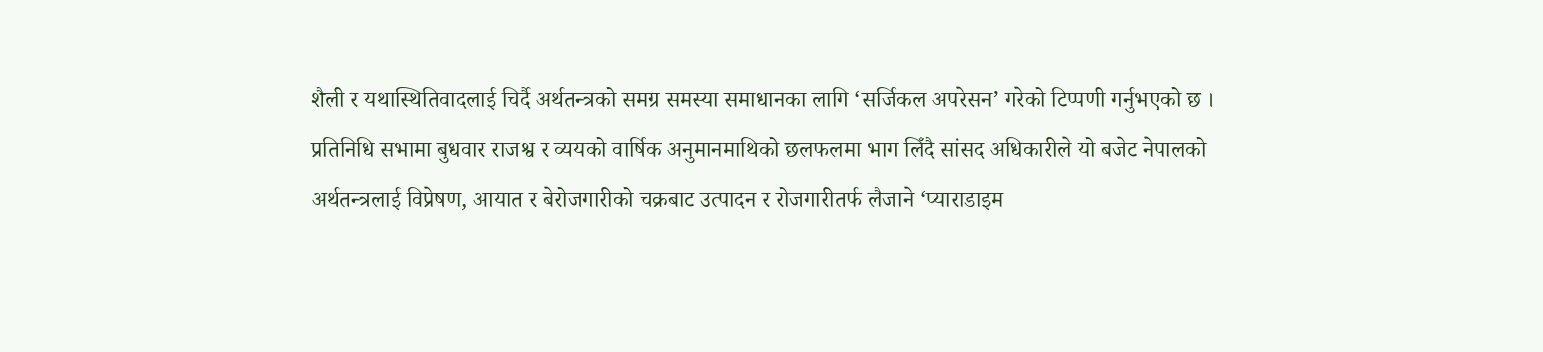शैली र यथास्थितिवादलाई चिर्दै अर्थतन्त्रको समग्र समस्या समाधानका लागि ‘सर्जिकल अपरेसन’ गरेको टिप्पणी गर्नुभएको छ ।
प्रतिनिधि सभामा बुधवार राजश्व र व्ययको वार्षिक अनुमानमाथिको छलफलमा भाग लिँदै सांसद अधिकारीले यो बजेट नेपालको अर्थतन्त्रलाई विप्रेषण, आयात र बेरोजगारीको चक्रबाट उत्पादन र रोजगारीतर्फ लैजाने ‘प्याराडाइम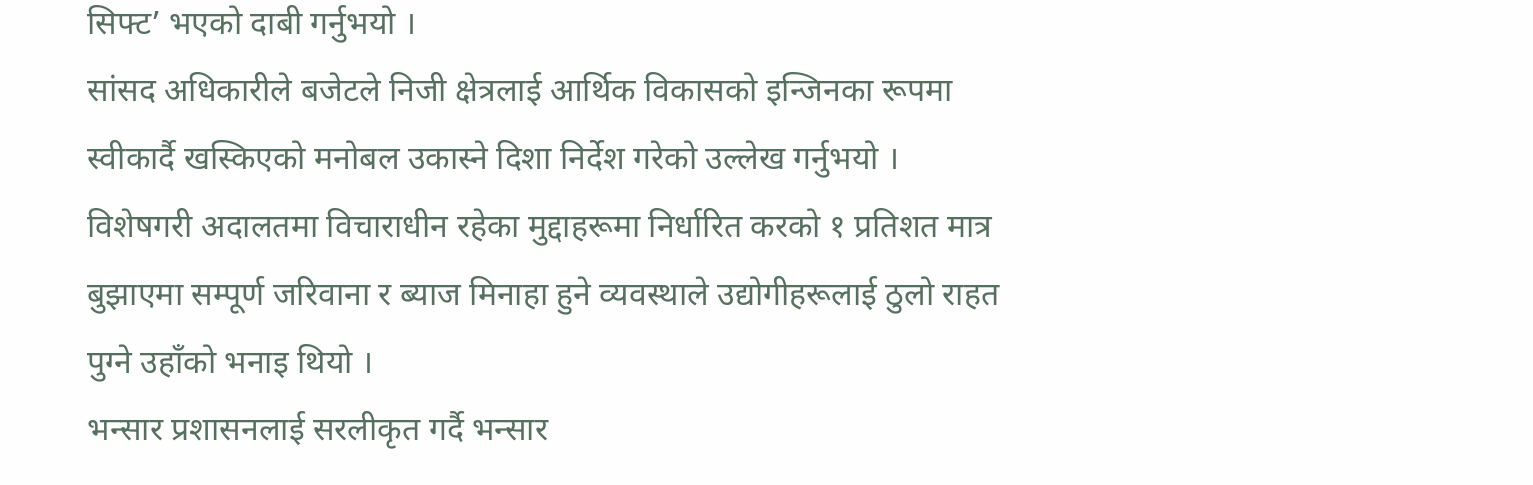सिफ्ट’ भएको दाबी गर्नुभयो ।
सांसद अधिकारीले बजेटले निजी क्षेत्रलाई आर्थिक विकासको इन्जिनका रूपमा स्वीकार्दै खस्किएको मनोबल उकास्ने दिशा निर्देश गरेको उल्लेख गर्नुभयो ।
विशेषगरी अदालतमा विचाराधीन रहेका मुद्दाहरूमा निर्धारित करको १ प्रतिशत मात्र बुझाएमा सम्पूर्ण जरिवाना र ब्याज मिनाहा हुने व्यवस्थाले उद्योगीहरूलाई ठुलो राहत पुग्ने उहाँको भनाइ थियो ।
भन्सार प्रशासनलाई सरलीकृत गर्दै भन्सार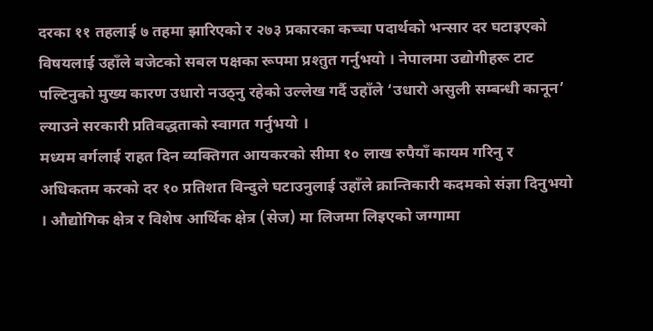दरका ११ तहलाई ७ तहमा झारिएको र २७३ प्रकारका कच्चा पदार्थको भन्सार दर घटाइएको विषयलाई उहाँले बजेटको सबल पक्षका रूपमा प्रश्तुत गर्नुभयो । नेपालमा उद्योगीहरू टाट पल्टिनुको मुख्य कारण उधारो नउठ्नु रहेको उल्लेख गर्दै उहाँले ‘उधारो असुली सम्बन्धी कानून’ ल्याउने सरकारी प्रतिवद्धताको स्वागत गर्नुभयो ।
मध्यम वर्गलाई राहत दिन व्यक्तिगत आयकरको सीमा १० लाख रुपैयाँ कायम गरिनु र अधिकतम करको दर १० प्रतिशत विन्दुले घटाउनुलाई उहाँले क्रान्तिकारी कदमको संज्ञा दिनुभयो । औद्योगिक क्षेत्र र विशेष आर्थिक क्षेत्र (सेज) मा लिजमा लिइएको जग्गामा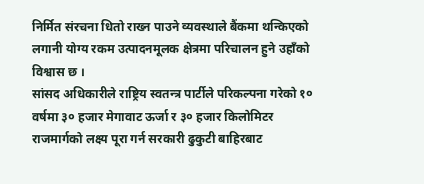निर्मित संरचना धितो राख्न पाउने व्यवस्थाले बैंकमा थन्किएको लगानी योग्य रकम उत्पादनमूलक क्षेत्रमा परिचालन हुने उहाँको विश्वास छ ।
सांसद अधिकारीले राष्ट्रिय स्वतन्त्र पार्टीले परिकल्पना गरेको १० वर्षमा ३० हजार मेगावाट ऊर्जा र ३० हजार किलोमिटर राजमार्गको लक्ष्य पूरा गर्न सरकारी ढुकुटी बाहिरबाट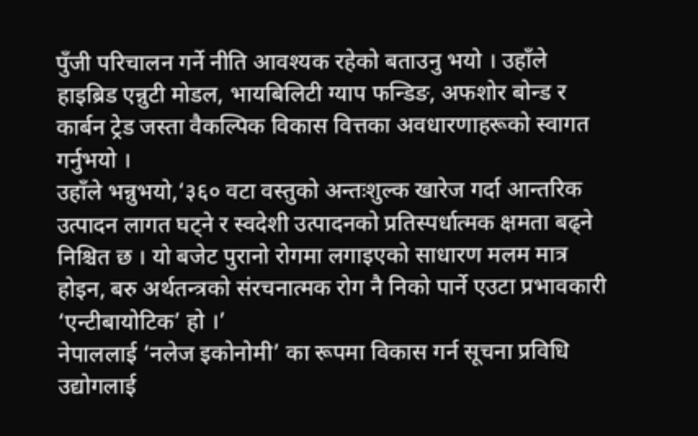पुँजी परिचालन गर्ने नीति आवश्यक रहेको बताउनु भयो । उहाँले हाइब्रिड एन्नुटी मोडल, भायबिलिटी ग्याप फन्डिङ, अफशोर बोन्ड र कार्बन ट्रेड जस्ता वैकल्पिक विकास वित्तका अवधारणाहरूको स्वागत गर्नुभयो ।
उहाँले भन्नुभयो,‘३६० वटा वस्तुको अन्तःशुल्क खारेज गर्दा आन्तरिक उत्पादन लागत घट्ने र स्वदेशी उत्पादनको प्रतिस्पर्धात्मक क्षमता बढ्ने निश्चित छ । यो बजेट पुरानो रोगमा लगाइएको साधारण मलम मात्र होइन, बरु अर्थतन्त्रको संरचनात्मक रोग नै निको पार्ने एउटा प्रभावकारी ‘एन्टीबायोटिक’ हो ।’
नेपाललाई ‘नलेज इकोनोमी’ का रूपमा विकास गर्न सूचना प्रविधि उद्योगलाई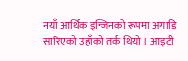नयाँ आर्थिक इन्जिनको रूपमा अगाडि सारिएको उहाँको तर्क थियो । आइटी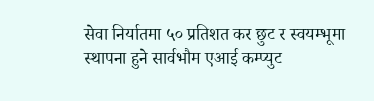सेवा निर्यातमा ५० प्रतिशत कर छुट र स्वयम्भूमा स्थापना हुने सार्वभौम एआई कम्प्युट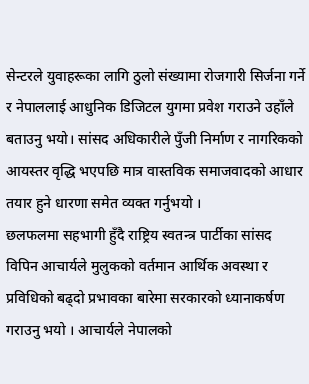सेन्टरले युवाहरूका लागि ठुलो संख्यामा रोजगारी सिर्जना गर्ने र नेपाललाई आधुनिक डिजिटल युगमा प्रवेश गराउने उहाँले बताउनु भयो। सांसद अधिकारीले पुँजी निर्माण र नागरिकको आयस्तर वृद्धि भएपछि मात्र वास्तविक समाजवादको आधार तयार हुने धारणा समेत व्यक्त गर्नुभयो ।
छलफलमा सहभागी हुँदै राष्ट्रिय स्वतन्त्र पार्टीका सांसद विपिन आचार्यले मुलुकको वर्तमान आर्थिक अवस्था र प्रविधिको बढ्दो प्रभावका बारेमा सरकारको ध्यानाकर्षण गराउनु भयो । आचार्यले नेपालको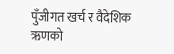पुँजीगत खर्च र वैदेशिक ऋणको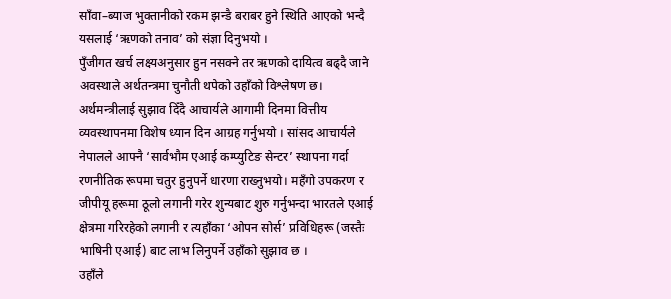साँवा–ब्याज भुक्तानीको रकम झन्डै बराबर हुने स्थिति आएको भन्दै यसलाई ‘ऋणको तनाव’ को संज्ञा दिनुभयो ।
पुँजीगत खर्च लक्ष्यअनुसार हुन नसक्ने तर ऋणको दायित्व बढ्दै जाने अवस्थाले अर्थतन्त्रमा चुनौती थपेको उहाँको विश्लेषण छ। अर्थमन्त्रीलाई सुझाव दिँदै आचार्यले आगामी दिनमा वित्तीय व्यवस्थापनमा विशेष ध्यान दिन आग्रह गर्नुभयो । सांसद आचार्यले नेपालले आफ्नै ‘सार्वभौम एआई कम्प्युटिङ सेन्टर’ स्थापना गर्दा रणनीतिक रूपमा चतुर हुनुपर्ने धारणा राख्नुभयो। महँगो उपकरण र जीपीयू हरूमा ठूलो लगानी गरेर शुन्यबाट शुरु गर्नुभन्दा भारतले एआई क्षेत्रमा गरिरहेको लगानी र त्यहाँका ‘ओपन सोर्स’ प्रविधिहरू (जस्तैः भाषिनी एआई) बाट लाभ लिनुपर्ने उहाँको सुझाव छ ।
उहाँले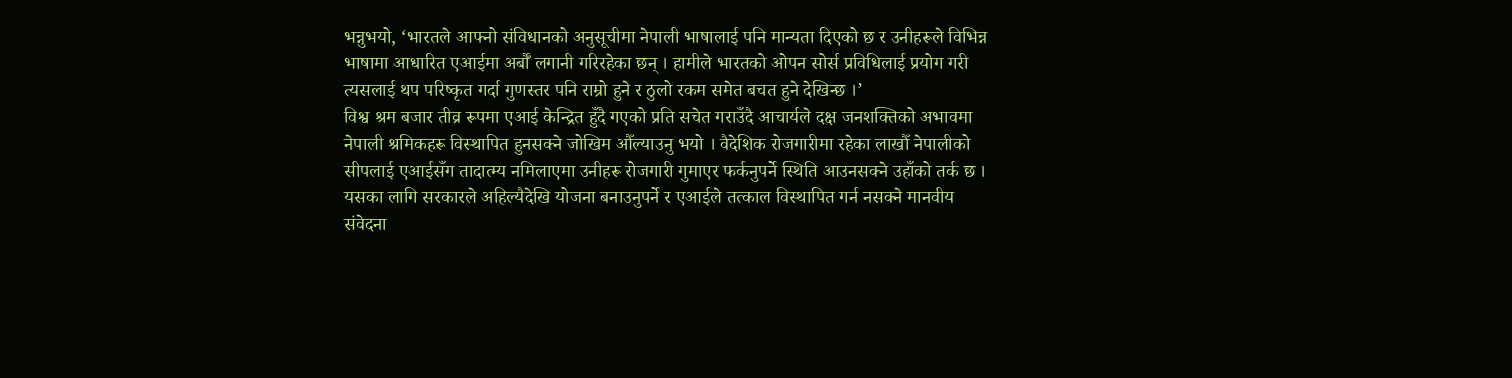भन्नुभयो, ‘भारतले आफ्नो संविधानको अनुसूचीमा नेपाली भाषालाई पनि मान्यता दिएको छ र उनीहरूले विभिन्न भाषामा आधारित एआईमा अर्बौँ लगानी गरिरहेका छन् । हामीले भारतको ओपन सोर्स प्रविधिलाई प्रयोग गरी त्यसलाई थप परिष्कृत गर्दा गुणस्तर पनि राम्रो हुने र ठुलो रकम समेत बचत हुने देखिन्छ ।’
विश्व श्रम बजार तीव्र रूपमा एआई केन्द्रित हुँदै गएको प्रति सचेत गराउँदै आचार्यले दक्ष जनशक्तिको अभावमा नेपाली श्रमिकहरू विस्थापित हुनसक्ने जोखिम औँल्याउनु भयो । वैदेशिक रोजगारीमा रहेका लाखौँ नेपालीको सीपलाई एआईसँग तादात्म्य नमिलाएमा उनीहरू रोजगारी गुमाएर फर्कनुपर्ने स्थिति आउनसक्ने उहाँको तर्क छ । यसका लागि सरकारले अहिल्यैदेखि योजना बनाउनुपर्ने र एआईले तत्काल विस्थापित गर्न नसक्ने मानवीय संवेदना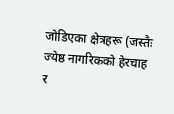जोडिएका क्षेत्रहरू (जस्तैः ज्येष्ठ नागरिकको हेरचाह र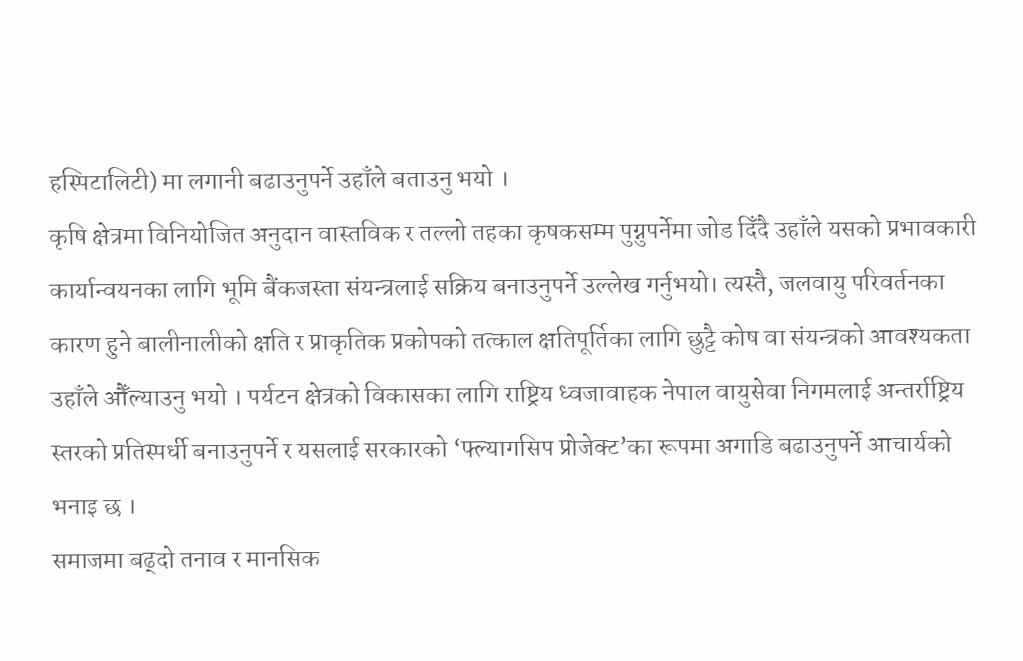हस्पिटालिटी) मा लगानी बढाउनुपर्ने उहाँले बताउनु भयो ।
कृषि क्षेत्रमा विनियोजित अनुदान वास्तविक र तल्लो तहका कृषकसम्म पुग्नुपर्नेमा जोड दिँदै उहाँले यसको प्रभावकारी कार्यान्वयनका लागि भूमि बैंकजस्ता संयन्त्रलाई सक्रिय बनाउनुपर्ने उल्लेख गर्नुभयो। त्यस्तै, जलवायु परिवर्तनका कारण हुने बालीनालीको क्षति र प्राकृतिक प्रकोपको तत्काल क्षतिपूर्तिका लागि छुट्टै कोष वा संयन्त्रको आवश्यकता उहाँले औँल्याउनु भयो । पर्यटन क्षेत्रको विकासका लागि राष्ट्रिय ध्वजावाहक नेपाल वायुसेवा निगमलाई अन्तर्राष्ट्रिय स्तरको प्रतिस्पर्धी बनाउनुपर्ने र यसलाई सरकारको ‘फ्ल्यागसिप प्रोजेक्ट’का रूपमा अगाडि बढाउनुपर्ने आचार्यको भनाइ छ ।
समाजमा बढ्दो तनाव र मानसिक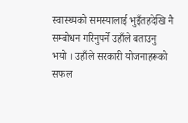स्वास्थ्यको समस्यालाई भुइँतहदेखि नै सम्बोधन गरिनुपर्ने उहाँले बताउनु भयो । उहाँले सरकारी योजनाहरूको सफल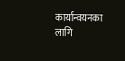कार्यान्वयनका लागि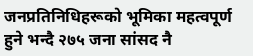जनप्रतिनिधिहरूको भूमिका महत्वपूर्ण हुने भन्दै २७५ जना सांसद नै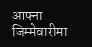आफ्ना जिम्मेवारीमा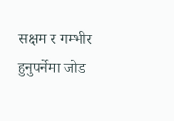सक्षम र गम्भीर हुनुपर्नेमा जोड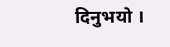दिनुभयो ।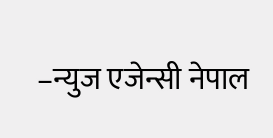–न्युज एजेन्सी नेपाल